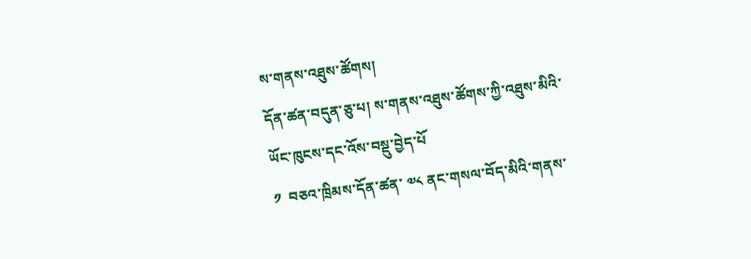ས་གནས་འཐུས་ཚོགས།
དོན་ཚན་བདུན་ཅུ་པ། ས་གནས་འཐུས་ཚོགས་ཀྱི་འཐུས་མིའི་ཡོང་ཁུངས་དང་འོས་བསྡུ་བྱེད་པོ
༡  བཅའ་ཁྲིམས་དོན་ཚན་ ༧༨ ནང་གསལ་བོད་མིའི་གནས་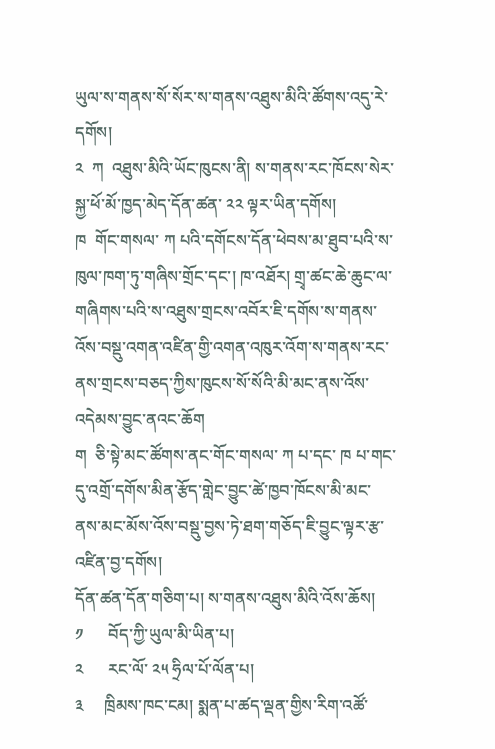ཡུལ་ས་གནས་སོ་སོར་ས་གནས་འཐུས་མིའི་ཚོགས་འདུ་རེ་དགོས།
༢  ཀ  འཐུས་མིའི་ཡོང་ཁུངས་ནི། ས་གནས་རང་ཁོངས་སེར་སྐྱ་ཕོ་མོ་ཁྱད་མེད་དོན་ཚན་ ༢༢ ལྟར་ཡིན་དགོས།
ཁ  གོང་གསལ་ ཀ པའི་དགོངས་དོན་ཕེབས་མ་ཐུབ་པའི་ས་ཁུལ་ཁག་ཏུ་གཞིས་གྲོང་དང་། ཁ་འཐོར། གྲྭ་ཚང་ཆེ་ཆུང་ལ་གཞིགས་པའི་ས་འཐུས་གྲངས་འབོར་ཇི་དགོས་ས་གནས་འོས་བསྡུ་འགན་འཛིན་གྱི་འགན་འཁུར་འོག་ས་གནས་རང་ནས་གྲངས་བཅད་ཀྱིས་ཁུངས་སོ་སོའི་མི་མང་ནས་འོས་འདེམས་བྱུང་ནའང་ཆོག
ག  ཅི་སྟེ་མང་ཚོགས་ནང་གོང་གསལ་ ཀ པ་དང་ ཁ པ་གང་དུ་འགྲོ་དགོས་མིན་རྩོད་གླེང་བྱུང་ཚེ་ཁྱབ་ཁོངས་མི་མང་ནས་མང་མོས་འོས་བསྡུ་བྱས་ཏེ་ཐག་གཅོད་ཇི་བྱུང་ལྟར་རྩ་འཛིན་བྱ་དགོས།
དོན་ཚན་དོན་གཅིག་པ། ས་གནས་འཐུས་མིའི་འོས་ཆོས།
༡      བོད་ཀྱི་ཡུལ་མི་ཡིན་པ།
༢      རང་ལོ་ ༢༥ ཧྲིལ་པོ་ལོན་པ།
༣     ཁྲིམས་ཁང་ངམ། སྨན་པ་ཚད་ལྡན་གྱིས་རིག་འཚོ་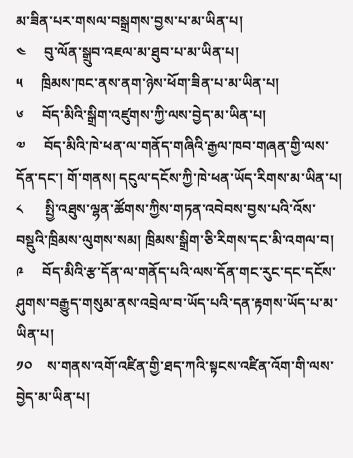མ་ཟིན་པར་གསལ་བསྒྲགས་བྱས་པ་མ་ཡིན་པ།
༤     བུ་ལོན་སྒྲུབ་འཇལ་མ་ཐུབ་པ་མ་ཡིན་པ།
༥     ཁྲིམས་ཁང་ནས་ནག་ཉེས་ཕོག་ཟིན་པ་མ་ཡིན་པ།
༦     བོད་མིའི་སྒྲིག་འཛུགས་ཀྱི་ལས་བྱེད་མ་ཡིན་པ།
༧     བོད་མིའི་ཁེ་ཕན་ལ་གནོད་གཞིའི་རྒྱལ་ཁབ་གཞན་གྱི་ལས་དོན་དང་། གོ་གནས། དངུལ་དངོས་ཀྱི་ཁེ་ཕན་ཡོད་རིགས་མ་ཡིན་པ།
༨      སྤྱི་འཐུས་ལྷན་ཚོགས་ཀྱིས་གཏན་འབེབས་བྱས་པའི་འོས་བསྡུའི་ཁྲིམས་ལུགས་སམ། ཁྲིམས་སྒྲིག་ཅི་རིགས་དང་མི་འགལ་བ།
༩     བོད་མིའི་རྩ་དོན་ལ་གནོད་པའི་ལས་དོན་གང་རུང་དང་དངོས་ཤུགས་བརྒྱུད་གསུམ་ནས་འབྲེལ་བ་ཡོད་པའི་དན་རྟགས་ཡོད་པ་མ་ཡིན་པ།
༡༠    ས་གནས་འགོ་འཛིན་གྱི་ཐད་ཀའི་སྟངས་འཛིན་འོག་གི་ལས་བྱེད་མ་ཡིན་པ།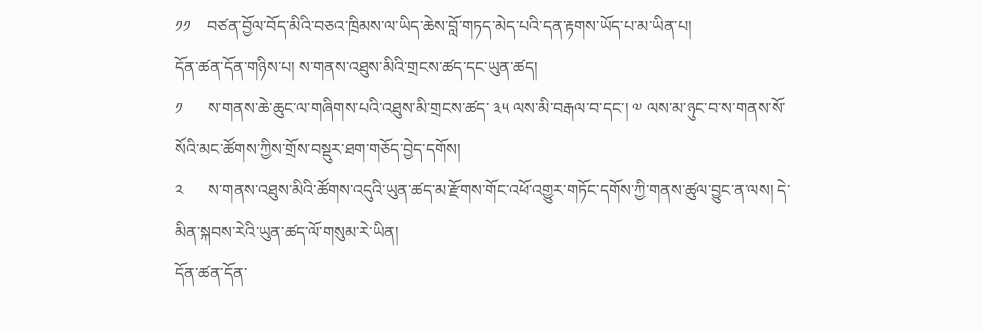༡༡    བཙན་བྱོལ་བོད་མིའི་བཅའ་ཁྲིམས་ལ་ཡིད་ཆེས་བློ་གཏད་མེད་པའི་དན་རྟགས་ཡོད་པ་མ་ཡིན་པ།
དོན་ཚན་དོན་གཉིས་པ། ས་གནས་འཐུས་མིའི་གྲངས་ཚད་དང་ཡུན་ཚད།
༡      ས་གནས་ཆེ་ཆུང་ལ་གཞིགས་པའི་འཐུས་མི་གྲངས་ཚད་ ༣༥ ལས་མི་བརྒལ་བ་དང་། ༧ ལས་མ་ཉུང་བ་ས་གནས་སོ་སོའི་མང་ཚོགས་ཀྱིས་གྲོས་བསྡུར་ཐག་གཅོད་བྱེད་དགོས།
༢      ས་གནས་འཐུས་མིའི་ཚོགས་འདུའི་ཡུན་ཚད་མ་རྫོགས་གོང་འཕོ་འགྱུར་གཏོང་དགོས་ཀྱི་གནས་ཚུལ་བྱུང་ན་ལས། དེ་མིན་སྐབས་རེའི་ཡུན་ཚད་ལོ་གསུམ་རེ་ཡིན།
དོན་ཚན་དོན་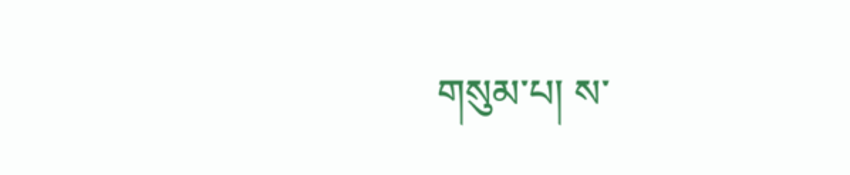གསུམ་པ། ས་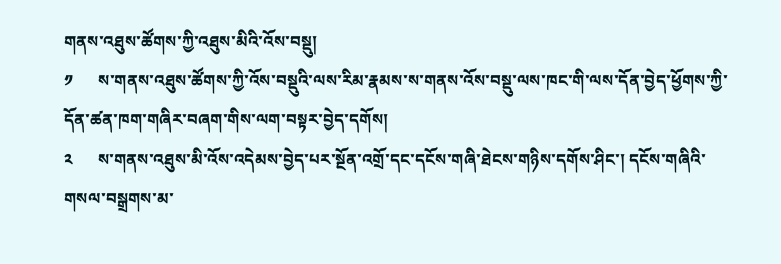གནས་འཐུས་ཚོགས་ཀྱི་འཐུས་མིའི་འོས་བསྡུ།
༡      ས་གནས་འཐུས་ཚོགས་ཀྱི་འོས་བསྡུའི་ལས་རིམ་རྣམས་ས་གནས་འོས་བསྡུ་ལས་ཁང་གི་ལས་དོན་བྱེད་ཕྱོགས་ཀྱི་དོན་ཚན་ཁག་གཞིར་བཞག་གིས་ལག་བསྟར་བྱེད་དགོས།
༢      ས་གནས་འཐུས་མི་འོས་འདེམས་བྱེད་པར་སྔོན་འགྲོ་དང་དངོས་གཞི་ཐེངས་གཉིས་དགོས་ཤིང་། དངོས་གཞིའི་གསལ་བསྒྲགས་མ་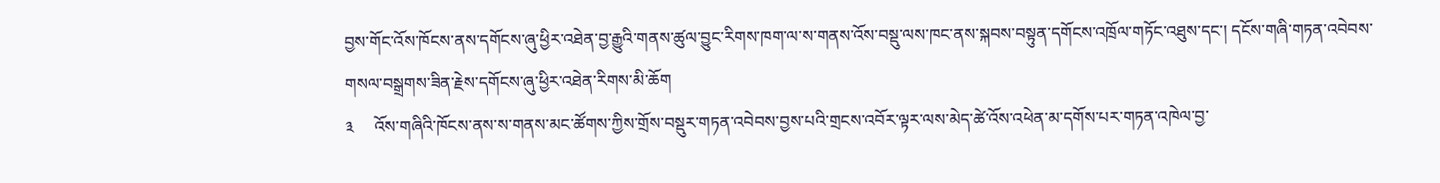བྱས་གོང་འོས་ཁོངས་ནས་དགོངས་ཞུ་ཕྱིར་འཐེན་བྱ་རྒྱུའི་གནས་ཚུལ་བྱུང་རིགས་ཁག་ལ་ས་གནས་འོས་བསྡུ་ལས་ཁང་ནས་སྐབས་བསྟུན་དགོངས་འཁྲོལ་གཏོང་འཐུས་དང་། དངོས་གཞི་གཏན་འབེབས་གསལ་བསྒྲགས་ཟིན་རྗེས་དགོངས་ཞུ་ཕྱིར་འཐེན་རིགས་མི་ཆོག
༣     འོས་གཞིའི་ཁོངས་ནས་ས་གནས་མང་ཚོགས་ཀྱིས་གྲོས་བསྡུར་གཏན་འབེབས་བྱས་པའི་གྲངས་འབོར་ལྟར་ལས་མེད་ཚེ་འོས་འཕེན་མ་དགོས་པར་གཏན་འཁེལ་བྱ་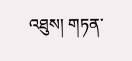འཐུས། གཏན་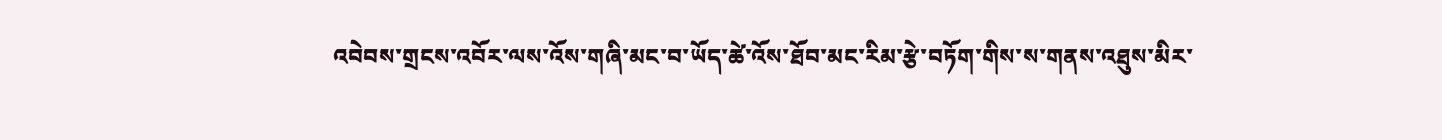འབེབས་གྲངས་འབོར་ལས་འོས་གཞི་མང་བ་ཡོད་ཚེ་འོས་ཐོབ་མང་རིམ་རྩེ་བཏོག་གིས་ས་གནས་འཐུས་མིར་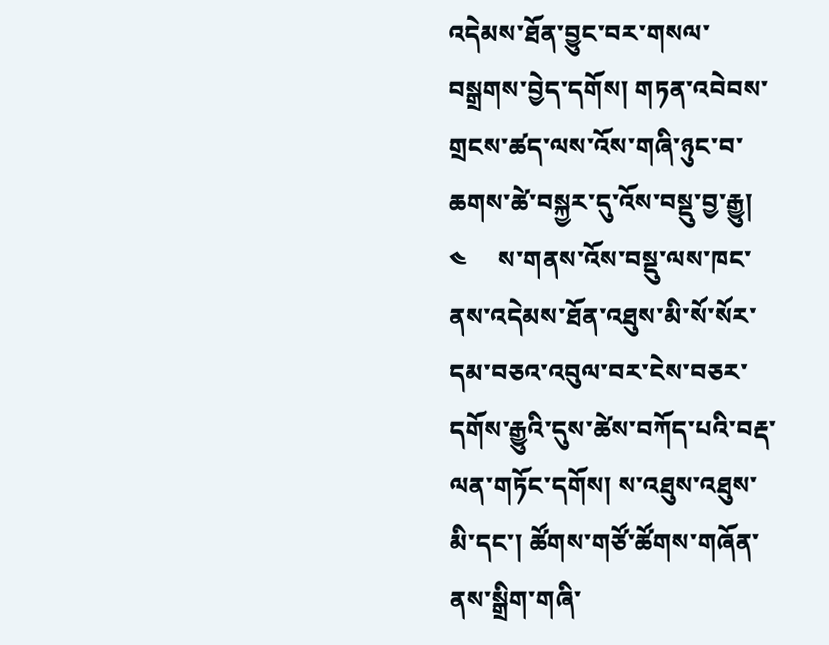འདེམས་ཐོན་བྱུང་བར་གསལ་བསྒྲགས་བྱེད་དགོས། གཏན་འབེབས་གྲངས་ཚད་ལས་འོས་གཞི་ཉུང་བ་ཆགས་ཚེ་བསྐྱར་དུ་འོས་བསྡུ་བྱ་རྒྱུ།
༤     ས་གནས་འོས་བསྡུ་ལས་ཁང་ནས་འདེམས་ཐོན་འཐུས་མི་སོ་སོར་དམ་བཅའ་འབུལ་བར་ངེས་བཅར་དགོས་རྒྱུའི་དུས་ཚེས་བཀོད་པའི་བརྡ་ལན་གཏོང་དགོས། ས་འཐུས་འཐུས་མི་དང་། ཚོགས་གཙོ་ཚོགས་གཞོན་ནས་སྒྲིག་གཞི་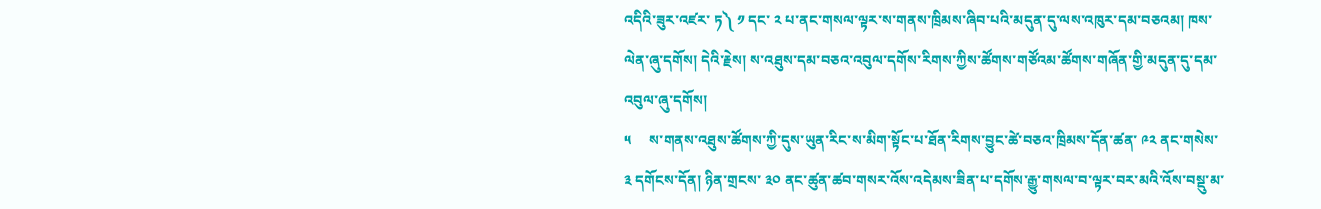འདིའི་ཟུར་འཛར་ ཏ༽ ༡ དང་ ༢ པ་ནང་གསལ་ལྟར་ས་གནས་ཁྲིམས་ཞིབ་པའི་མདུན་དུ་ལས་འཁུར་དམ་བཅའམ། ཁས་ལེན་ཞུ་དགོས། དེའི་རྗེས། ས་འཐུས་དམ་བཅའ་འབུལ་དགོས་རིགས་ཀྱིས་ཚོགས་གཙོའམ་ཚོགས་གཞོན་གྱི་མདུན་དུ་དམ་འབུལ་ཞུ་དགོས།
༥     ས་གནས་འཐུས་ཚོགས་ཀྱི་དུས་ཡུན་རིང་ས་མིག་སྟོང་པ་ཐོན་རིགས་བྱུང་ཚེ་བཅའ་ཁྲིམས་དོན་ཚན་ ༩༢ ནང་གསེས་ ༣ དགོངས་དོན། ཉིན་གྲངས་ ༣༠ ནང་ཚུན་ཚབ་གསར་འོས་འདེམས་ཟིན་པ་དགོས་རྒྱུ་གསལ་བ་ལྟར་བར་མའི་འོས་བསྡུ་མ་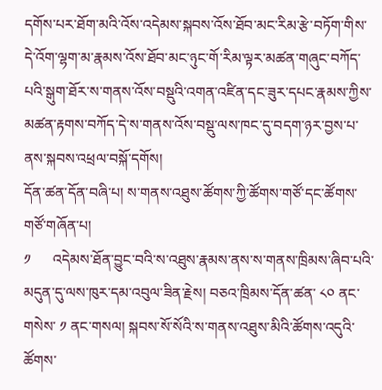དགོས་པར་ཐོག་མའི་འོས་འདེམས་སྐབས་འོས་ཐོབ་མང་རིམ་རྩེ་བཏོག་གིས་དེ་འོག་ལྷག་མ་རྣམས་འོས་ཐོབ་མང་ཉུང་གོ་རིམ་ལྟར་མཚན་གཞུང་བཀོད་པའི་སྒུག་ཐོར་ས་གནས་འོས་བསྡུའི་འགན་འཛིན་དང་ཟུར་དཔང་རྣམས་ཀྱིས་མཚན་རྟགས་བཀོད་དེ་ས་གནས་འོས་བསྡུ་ལས་ཁང་དུ་བདག་ཉར་བྱས་པ་ནས་སྐབས་འཕྲལ་བསྐོ་དགོས།
དོན་ཚན་དོན་བཞི་པ། ས་གནས་འཐུས་ཚོགས་ཀྱི་ཚོགས་གཙོ་དང་ཚོགས་གཙོ་གཞོན་པ།
༡      འདེམས་ཐོན་བྱུང་བའི་ས་འཐུས་རྣམས་ནས་ས་གནས་ཁྲིམས་ཞིབ་པའི་མདུན་དུ་ལས་ཁུར་དམ་འབུལ་ཟིན་རྗེས། བཅའ་ཁྲིམས་དོན་ཚན་ ༨༠ ནང་གསེས་ ༡ ནང་གསལ། སྐབས་སོ་སོའི་ས་གནས་འཐུས་མིའི་ཚོགས་འདུའི་ཚོགས་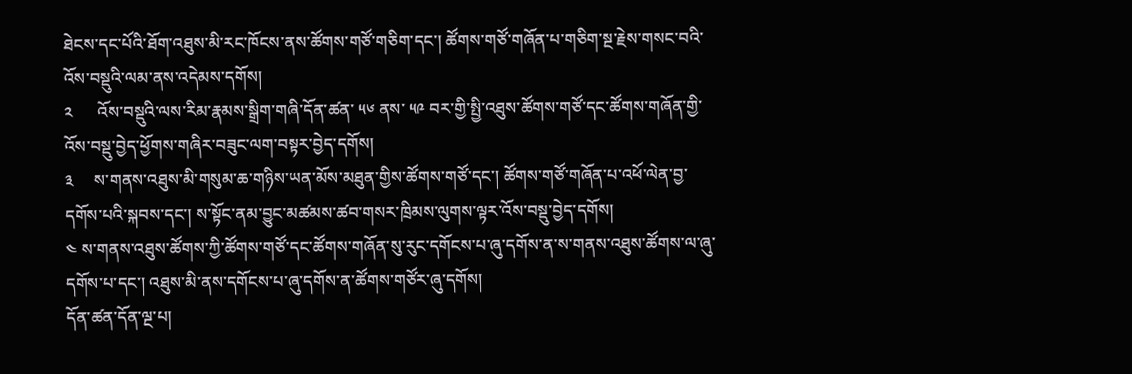ཐེངས་དང་པོའི་ཐོག་འཐུས་མི་རང་ཁོངས་ནས་ཚོགས་གཙོ་གཅིག་དང་། ཚོགས་གཙོ་གཞོན་པ་གཅིག་སྔ་རྗེས་གསང་བའི་འོས་བསྡུའི་ལམ་ནས་འདེམས་དགོས།
༢      འོས་བསྡུའི་ལས་རིམ་རྣམས་སྒྲིག་གཞི་དོན་ཚན་ ༥༦ ནས་ ༥༩ བར་གྱི་སྤྱི་འཐུས་ཚོགས་གཙོ་དང་ཚོགས་གཞོན་གྱི་འོས་བསྡུ་བྱེད་ཕྱོགས་གཞིར་བཟུང་ལག་བསྟར་བྱེད་དགོས།
༣     ས་གནས་འཐུས་མི་གསུམ་ཆ་གཉིས་ཡན་མོས་མཐུན་གྱིས་ཚོགས་གཙོ་དང་། ཚོགས་གཙོ་གཞོན་པ་འཕོ་ལེན་བྱ་དགོས་པའི་སྐབས་དང་། ས་སྟོང་ནམ་བྱུང་མཚམས་ཚབ་གསར་ཁྲིམས་ལུགས་ལྟར་འོས་བསྡུ་བྱེད་དགོས།
༤ ས་གནས་འཐུས་ཚོགས་ཀྱི་ཚོགས་གཙོ་དང་ཚོགས་གཞོན་སུ་རུང་དགོངས་པ་ཞུ་དགོས་ན་ས་གནས་འཐུས་ཚོགས་ལ་ཞུ་དགོས་པ་དང་། འཐུས་མི་ནས་དགོངས་པ་ཞུ་དགོས་ན་ཚོགས་གཙོར་ཞུ་དགོས།
དོན་ཚན་དོན་ལྔ་པ།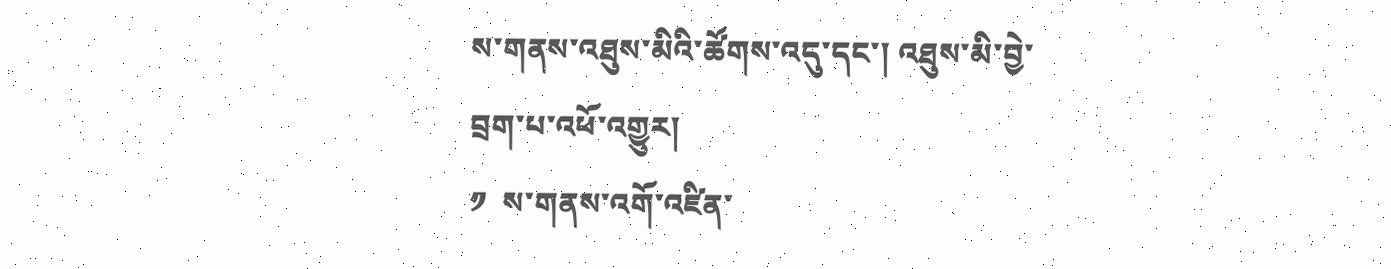ས་གནས་འཐུས་མིའི་ཚོགས་འདུ་དང་། འཐུས་མི་བྱེ་བྲག་པ་འཕོ་འགྱུར།
༡  ས་གནས་འགོ་འཛིན་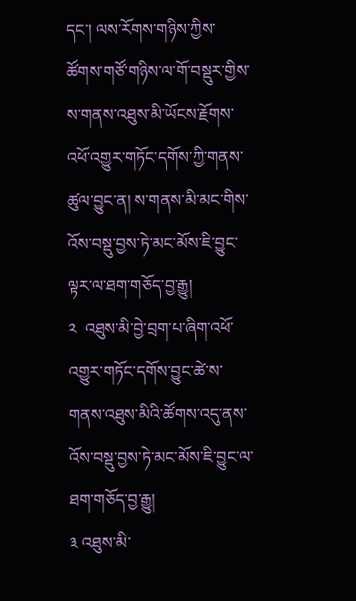དང་། ལས་རོགས་གཉིས་ཀྱིས་ཚོགས་གཙོ་གཉིས་ལ་གོ་བསྡུར་གྱིས་ས་གནས་འཐུས་མི་ཡོངས་རྗོགས་འཕོ་འགྱུར་གཏོང་དགོས་ཀྱི་གནས་ཚུལ་བྱུང་ན། ས་གནས་མི་མང་གིས་འོས་བསྡུ་བྱས་ཏེ་མང་མོས་ཇི་བྱུང་ལྟར་ལ་ཐག་གཅོད་བྱ་རྒྱུ།
༢  འཐུས་མི་བྱེ་བྲག་པ་ཞིག་འཕོ་འགྱུར་གཏོང་དགོས་བྱུང་ཚེ་ས་གནས་འཐུས་མིའི་ཚོགས་འདུ་ནས་འོས་བསྡུ་བྱས་ཏེ་མང་མོས་ཇི་བྱུང་ལ་ཐག་གཅོད་བྱ་རྒྱུ།
༣ འཐུས་མི་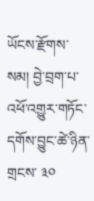ཡོངས་རྫོགས་སམ། བྱེ་བྲག་པ་འཕོ་འགྱུར་གཏོང་དགོས་བྱུང་ཚེ་ཉིན་གྲངས་ ༣༠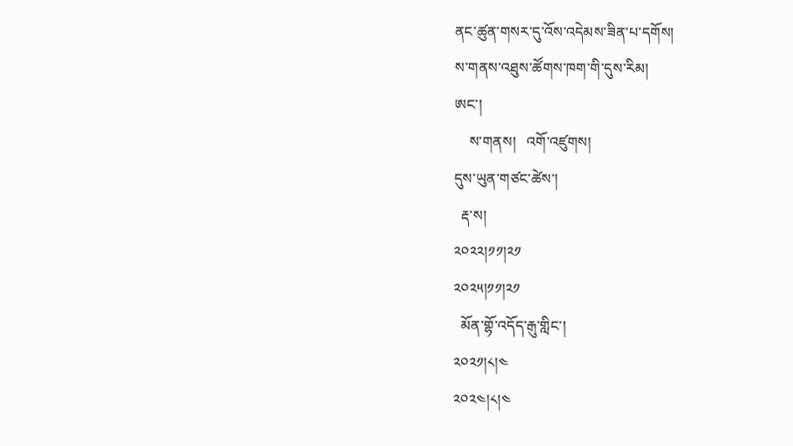ནང་ཚུན་གསར་དུ་འོས་འདེམས་ཟིན་པ་དགོས།
ས་གནས་འཐུས་ཚོགས་ཁག་གི་དུས་རིམ།
ཨང་།
    ས་གནས།   འགོ་འཛུགས།
དུས་ཡུན་གཙང་ཚེས་།
  རྡ་ས།
༢༠༢༢།༡༡།༢༡
༢༠༢༥།༡༡།༢༡
  མོན་གྷོ་འདོད་རྒུ་གླིང་།
༢༠༢༡།༨།༤
༢༠༢༤།༨།༤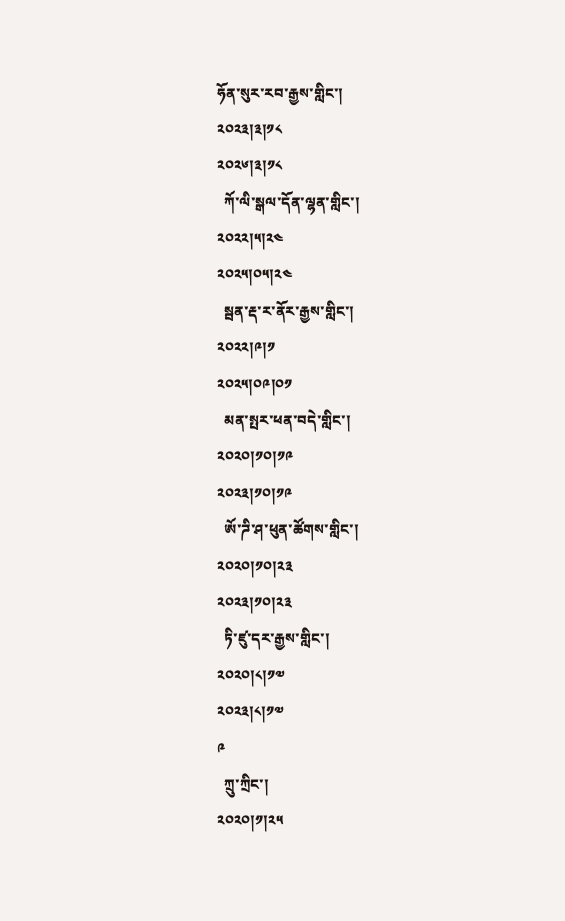ཧོན་སུར་རབ་རྒྱས་གླིང་།
༢༠༢༣།༣།༡༨
༢༠༢༦།༣།༡༨
  ཀོ་ལི་སྒལ་དོན་ལྷན་གླིང་།
༢༠༢༢།༥།༢༤
༢༠༢༥།༠༥།༢༤
  སྦན་རྡ་ར་ནོར་རྒྱས་གླིང་།
༢༠༢༢།༩།༡
༢༠༢༥།༠༩།༠༡
  མན་སྤར་ཕན་བདེ་གླིང་།
༢༠༢༠།༡༠།༡༩
༢༠༢༣།༡༠།༡༩
  ཨོ་ཌི་ཤ་ཕུན་ཚོགས་གླིང་།
༢༠༢༠།༡༠།༢༣
༢༠༢༣།༡༠།༢༣
  ཏི་ཛུ་དར་རྒྱས་གླིང་།
༢༠༢༠།༨།༡༧
༢༠༢༣།༨།༡༧
༩
  ཀྲུ་ཀྲིང་།
༢༠༢༠།༡།༢༥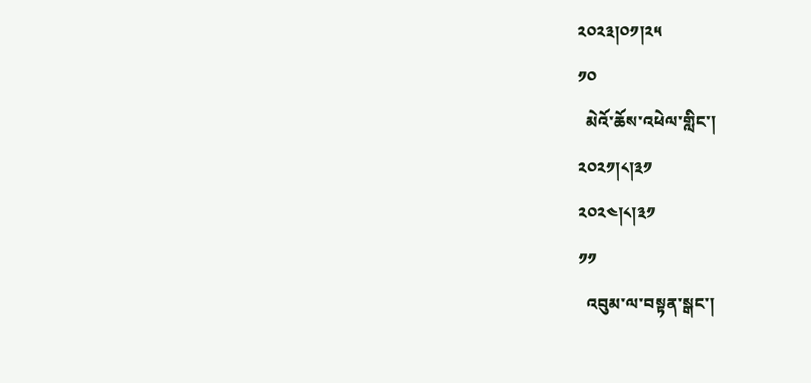༢༠༢༣།༠༡།༢༥
༡༠
  མེའོ་ཆོས་འཕེལ་གླིང་།
༢༠༢༡།༨།༣༡
༢༠༢༤།༨།༣༡
༡༡
  འབུམ་ལ་བསྟན་སྒང་།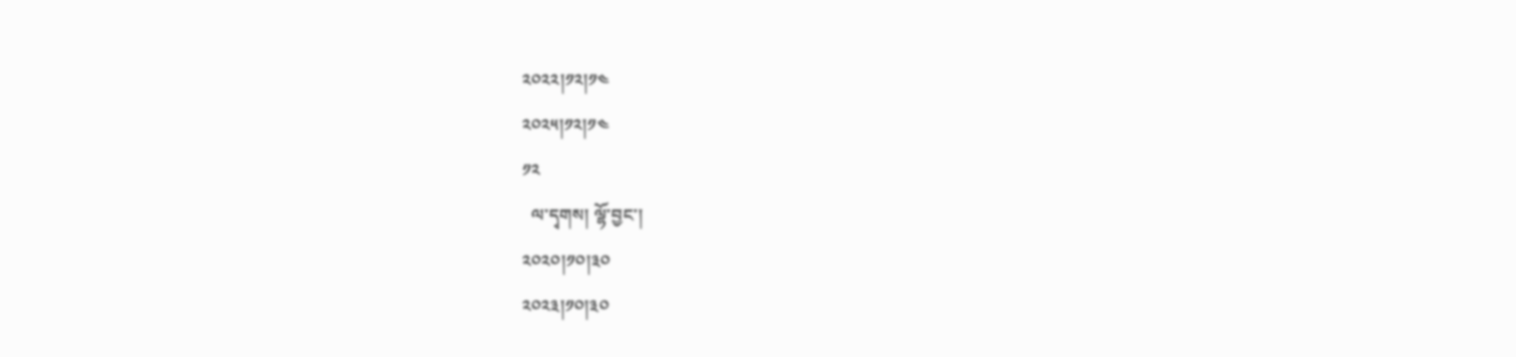༢༠༢༢།༡༢།༡༤
༢༠༢༥།༡༢།༡༤
༡༢
  ལ་དྭགས། ལྷོ་བྱང་།
༢༠༢༠།༡༠།༣༠
༢༠༢༣།༡༠།༣༠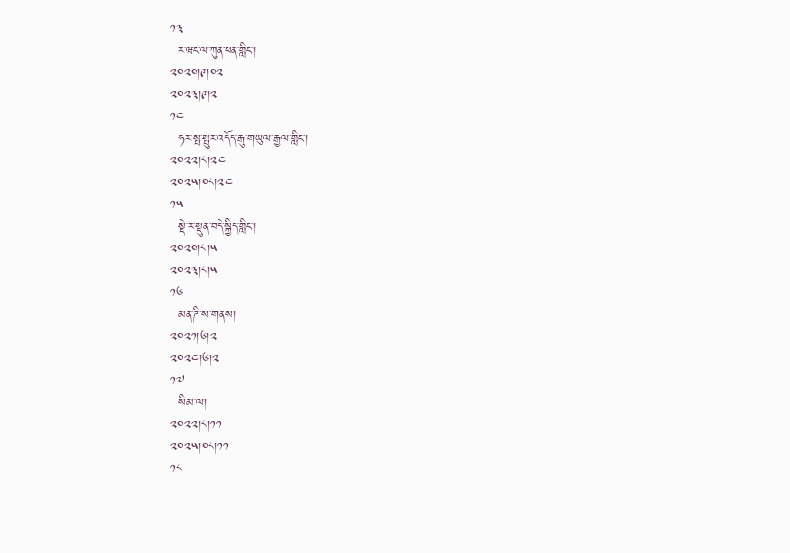༡༣
  ར་ཝང་ལ་ཀུན་ཕན་གླིང་།
༢༠༢༠།༩།༠༢
༢༠༢༣།༩།༢
༡༤
  ཧར་སྤ་སྤུར་འདོད་རྒུ་གཡུལ་རྒྱལ་གླིང་།
༢༠༢༢།༨།༢༤
༢༠༢༥།༠༨།༢༤
༡༥
  སྡེ་ར་སྡུན་བདེ་སྐྱིད་གླིང་།
༢༠༢༠།༨།༥
༢༠༢༣།༨།༥
༡༦
  མན་ཌི་ས་གནས།
༢༠༢༡།༦།༢
༢༠༢༤།༦།༢
༡༧
  སིམ་ལ།
༢༠༢༢།༨།༡༡
༢༠༢༥།༠༨།༡༡
༡༨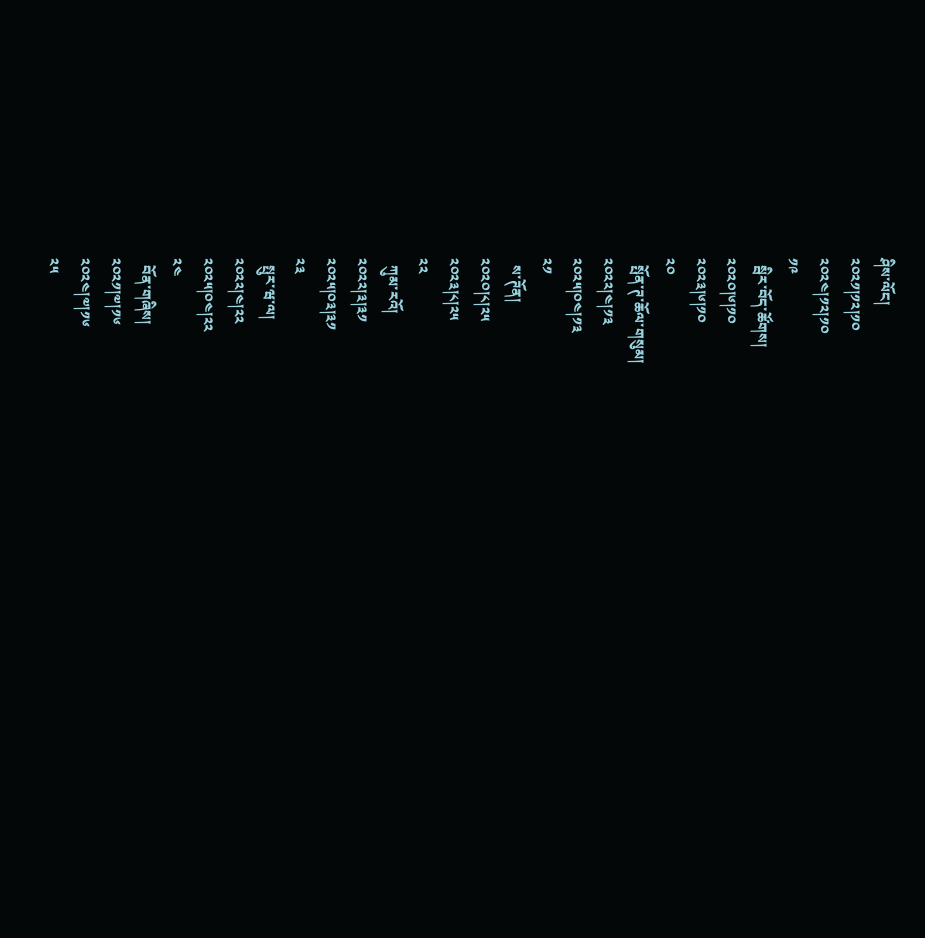ཤིས་ལོང།
༢༠༢༡།༡༢།༡༠
༢༠༢༤།༡༢།༡༠
༡༩
  སྦིར་བོད་ཚོགས།
༢༠༢༠།༦།༡༠
༢༠༢༣།༦།༡༠
༢༠
  སྤོན་ཊ་ཆོལ་གསུམ།
༢༠༢༢།༤།༡༣
༢༠༢༥།༠༤།༡༣
༢༡
  ས་ཊོན།
༢༠༢༠།༨།༢༥
༢༠༢༣།༨།༢༥
༢༢
  ཀུམ་རའོ།
༢༠༢༢།༣།༣༡
༢༠༢༥།༠༣།༣༡
༢༣
  སྤུར་ཝ་ལ།
༢༠༢༢།༤།༢༢
༢༠༢༥།༠༤།༢༢
༢༤
  བོན་གཞིས།
༢༠༢༡།༧།༡༦
༢༠༢༤།༧།༡༦
༢༥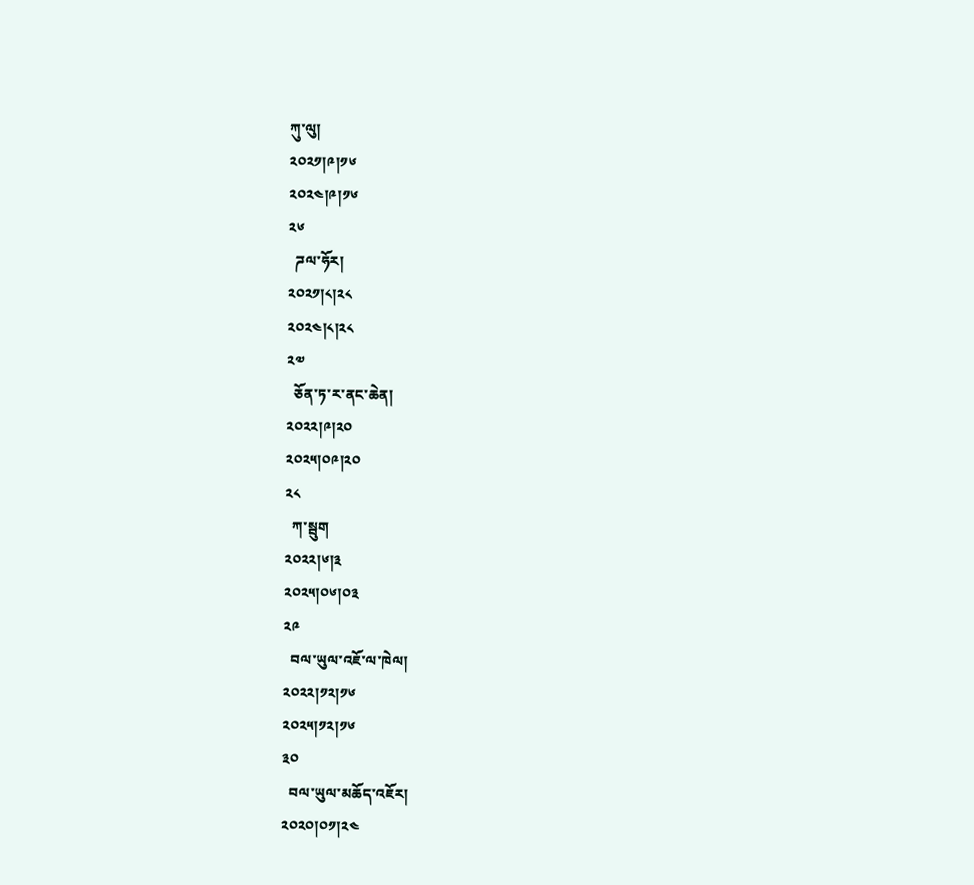ཀུ་ལུ།
༢༠༢༡།༩།༡༦
༢༠༢༤།༩།༡༦
༢༦
  ཌལ་ཧོར།
༢༠༢༡།༨།༢༨
༢༠༢༤།༨།༢༨
༢༧
  ཅོན་ཏ་ར་ནང་ཆེན།
༢༠༢༢།༩།༢༠
༢༠༢༥།༠༩།༢༠
༢༨
  ཀ་སྦུག
༢༠༢༢།༦།༣
༢༠༢༥།༠༦།༠༣
༢༩
  བལ་ཡུལ་འཇོ་ལ་ཁེལ།
༢༠༢༢།༡༢།༡༦
༢༠༢༥།༡༢།༡༦
༣༠
  བལ་ཡུལ་མཆོད་འཇོར།
༢༠༢༠།༠༡།༢༤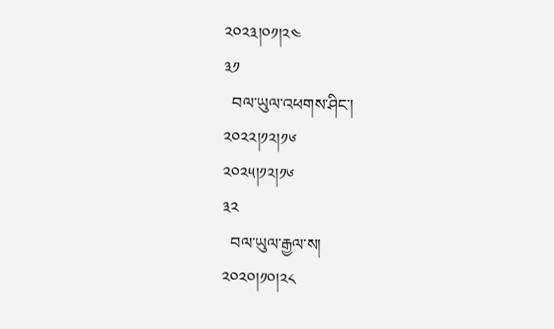༢༠༢༣།༠༡།༢༤
༣༡
  བལ་ཡུལ་འཕགས་ཤིང་།
༢༠༢༢།༡༢།༡༦
༢༠༢༥།༡༢།༡༦
༣༢
  བལ་ཡུལ་རྒྱལ་ས།
༢༠༢༠།༡༠།༢༨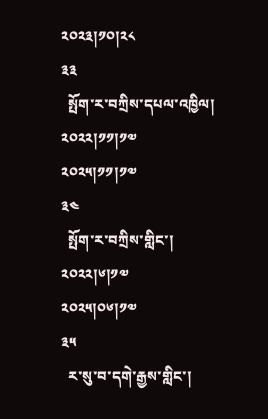༢༠༢༣།༡༠།༢༨
༣༣
  སྤོག་ར་བཀྲིས་དཔལ་འཁྱིལ།
༢༠༢༢།༡༡།༡༧
༢༠༢༥།༡༡།༡༧
༣༤
  སྤོག་ར་བཀྲིས་གླིང་།
༢༠༢༢།༦།༡༧
༢༠༢༥།༠༦།༡༧
༣༥
  ར་སུ་བ་དགེ་རྒྱས་གླིང་།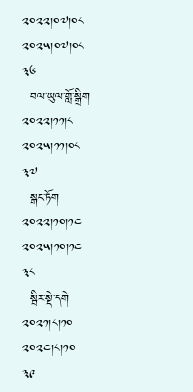༢༠༢༢།༠༧།༠༨
༢༠༢༥།༠༧།༠༨
༣༦
  བལ་ཡུལ་གློ་སྒྲིག
༢༠༢༢།༡༡།༨
༢༠༢༥།༡༡།༠༨
༣༧
  སྒང་ཏོག
༢༠༢༢།༡༠།༡༤
༢༠༢༥།༡༠།༡༤
༣༨
  སྦིར་སྡེ་དགེ
༢༠༢༡།༨།༡༠
༢༠༢༤།༨།༡༠
༣༩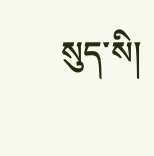སུད་སི།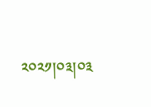༢༠༢༡།༠༣།༠༣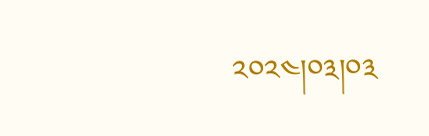༢༠༢༤།༠༣།༠༣